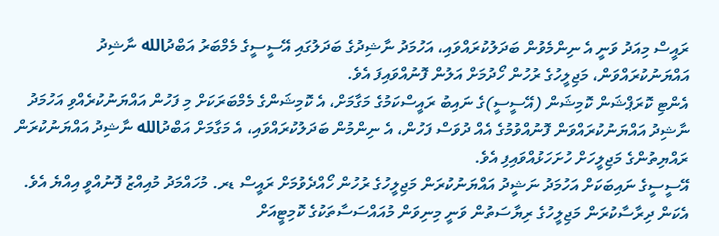ރައީސް މިއަދު ވަނީ އެ ނިންމެވުން ބަދަލުކުރައްވައި، އަހުމަދު ނާޝިދުގެ ބަދަލުގައި އޭސީސީގެ މެމްބަރު އަބްދުالله ނާޝިދު އައްޔަނުކުރައްވަން، މަޖިލީހުގެ ރުހުން ހޯދުމަށް އަލުން ފޮނުއްވައިފަ އެވެ.
އެންޓި ކޮރަޕްޝަން ކޮމިޝަން (އޭސީސީ)ގެ ނައިބު ރައީސްކަމުގެ މަގާމަށް، އެ ކޮމިޝަންގެ މެމްބަރަކަށް މި ފަހުން އައްޔަނުކުރެއްވި އަހުމަދު ނާޝިދު އައްޔަނުކުރައްވަން ފޮނުއްވުމުގެ އެއް ދުވަސް ފަހުން، އެ ނިންމުން ބަދަލުކުރައްވައި، އެ މަގާމަށް އަބްދުالله ނާޝިދު އައްޔަނުކުރަން ރައްޔިތުންގެ މަޖިލީހަށް ހުށަހަޅުއްވައިފި އެވެ.
އޭސީސީގެ ނައިބަކަށް އަހުމަދު ނަޝީދު އައްޔަނުކުރަން މަޖިލީހުގެ ރުހުން ހޯއްދެވުމަށް ރައީސް ޑރ. މުހައްމަދު މުއިއްޒު ފޮނުއްވީ އިއްޔެ އެވެ. އެކަން ދިރާސާކުރަން މަޖިލީހުގެ ރިޔާސަތުން ވަނީ މިނިވަން މުއައްސަސާތަކުގެ ކޮމިޓީއަށް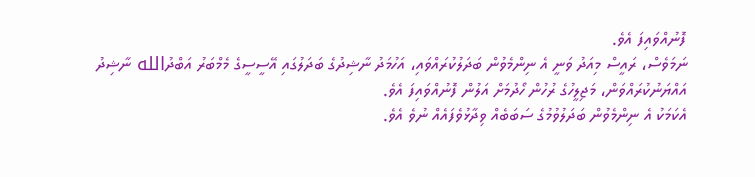ފޮނުއްވައިފަ އެވެ.
ނަމަވެސް، ރައީސް މިއަދު ވަނީ އެ ނިންމެވުން ބަދަލުކުރައްވައި، އަހުމަދު ނާޝިދުގެ ބަދަލުގައި އޭސީސީގެ މެމްބަރު އަބްދުالله ނާޝިދު އައްޔަނުކުރައްވަން، މަޖިލީހުގެ ރުހުން ހޯދުމަށް އަލުން ފޮނުއްވައިފަ އެވެ.
އެކަމަކު އެ ނިންމެވުން ބަދަލުވުމުގެ ސަބަބެއް ވިދާޅުވެފައެއް ނުވެ އެވެ.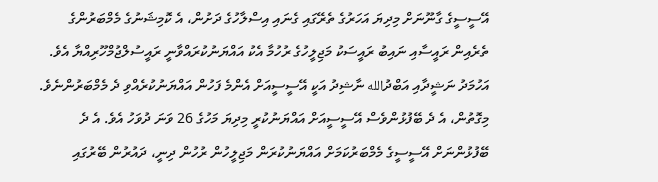އޭސީސީގެ ގާނޫނަށް މިދިޔަ އަހަރުގެ ތެރޭގައި ގެނައި އިސްލާހުގެ ދަށުން، އެ ކޮމިޝަނުގެ މެމްބަރުންގެ ތެރެއިން ރައީސާއި ނައިބު ރައީސަކު މަޖިލީހުގެ ރުހުމާ އެކު އައްޔަނުކުރައްވާނީ ރައީސުލްޖުމްހޫރިއްޔާ އެވެ.
އަހުމަދު ނަޝީދާއި އަބްދުالله ނާޝިދު އަކީ އޭސީސީއަށް އެންމެ ފަހުން އައްޔަނުކުރެއްވި ދެ މެމްބަރުންނެވެ.
މިގޮތުން، އެ ދެ ބޭފުޅުންވެސް އޭސީސީއަށް އައްޔަނުކުރީ މިދިޔަ މަހުގެ 26 ވަނަ ދުވަހު އެވެ. އެ ދެ ބޭފުޅުންނަށް އޭސީސީގެ މެމްބަރުކަމަށް އައްޔަނުކުރަން މަޖިލީހުން ރުހުން ދިނީ، ދައުރުން ބޭރުގައި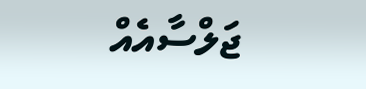ޖަލްސާއެއް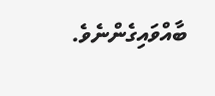ބާއްވައިގެންނެވެ.